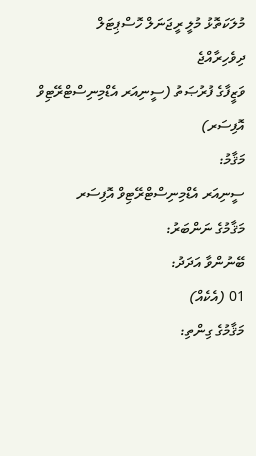މުލަކަތޮޅު މުލީ ރީޖަނަލް ހޮސްޕިޓަލް
ދިވެހިރާއްޖެ
ވަޒީފާގެ ފުރުޞަތު (ސީނިއަރ އެޑްމިނިސްޓްރޭޓިވް އޮފިސަރ)
މަޤާމު:
ސީނިއަރ އެޑްމިނިސްޓްރޭޓިވް އޮފިސަރ
މަޤާމުގެ ނަންބަރު:
ބޭނުންވާ އަދަދު:
01 (އެކެއް)
މަޤާމުގެ ގިންތި: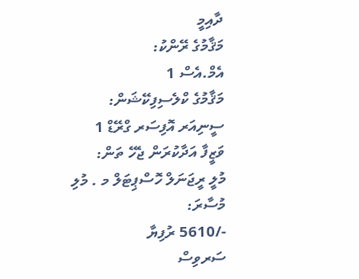ދާއިމީ
މަޤާމުގެ ރޭންކު:
އެމް.އެސް 1
މަޤާމުގެ ކްލެސިފިކޭޝަން:
ސީނިއަރ އޮފިސަރ ގްރޭޑް 1
ވަޒީފާ އަދާކުރަން ޖެހޭ ތަން:
މުލީ ރީޖަނަލް ހޮސްޕިޓަލް މ . މުލި
މުސާރަ:
-/5610 ރުފިޔާ
ސަރވިސް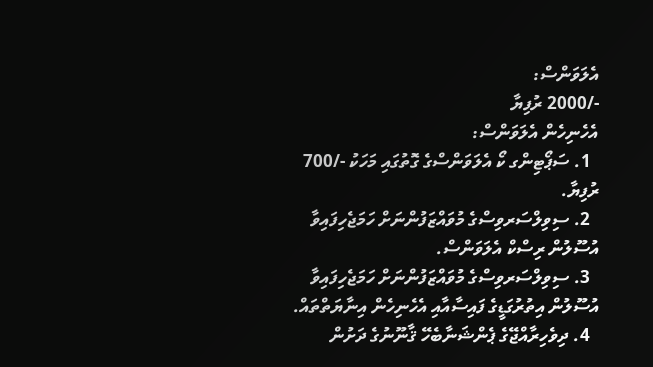އެލަވަންސް:
-/2000 ރުފިޔާ
އެހެނިހެން އެލަވަންސް:
  1. ސަޕޯޓިންގ ކޯ އެލަވަންސްގެ ގޮތުގައި މަހަކު -/700 ރުފިޔާ.
  2. ސިވިލްސަރވިސްގެ މުވައްޒަފުންނަށް ހަމަޖެހިފައިވާ އުސޫލުން ރިސްކް އެލަވަންސް.
  3. ސިވިލްސަރވިސްގެ މުވައްޒަފުންނަށް ހަމަޖެހިފައިވާ އުސޫލުން އިތުރުގަޑީގެ ފައިސާއާއި އެހެނިހެން އިނާޔަތްތައް.
  4. ދިވެހިރާއްޖޭގެ ޕެންޝަނާބެހޭ ޤާނޫނުގެ ދަށުން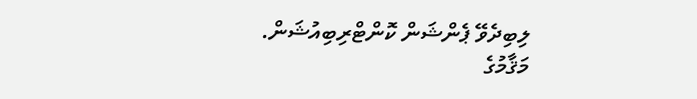ލިބިދެވޭ ޕެންޝަން ކޮންޓްރިބިއުޝަން.
މަޤާމުގެ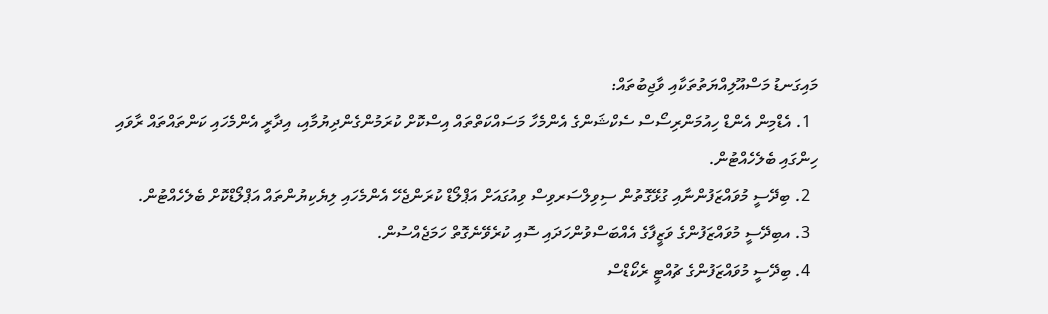މައިގަނޑު މަސްއޫލިއްޔަތުތަކާއި ވާޖިބުތައް:
  1. އެޑްމިން އެންޑް ހިއުމަންރިސޯސް ސެކްޝަންގެ އެންމެހާ މަސައްކަތްތައް އިސްކޮށް ކުރަމުންގެންދިޔުމާއި، އިދާރީ އެންމެހައި ކަންތައްތައް ރާވައި ހިންގައި ބެލެހެއްޓުން.
  2. ބިދޭސީ މުވައްޒަފުންނާއި ގުޅޭގޮތުން ސިވިލްސަރވިސް ވިއުގައަށް އަޕްލޯޑް ކުރަންޖެހޭ އެންމެހައި ލިޔެކިޔުންތައް އަޕްލޯޑްކޮށް ބެލެހެއްޓުން.
  3. އބިދޭސީ މުވައްޒަފުންގެ ވަޒީފާގެ އެއްބަސްވުންހަދައި ސޮއި ކުރެވޭނެގޮތް ހަމަޖެއްސުން.
  4. ބިދޭސީ މުވައްޒަފުންގެ ޗުއްޓީ ރެކޯޑްސް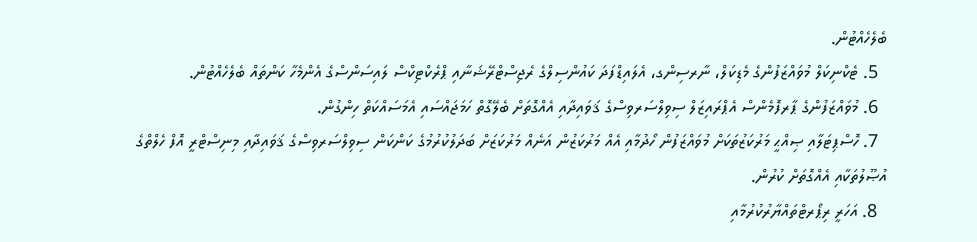ބެލެހެއްޓުން.
  5. ޓެކްނިކަލް މުވައްޒަފުންގެ މެޑިކަލް، ނާރސިންގ، އެލައިޑްފަދަ ކައުންސިލްގެ ރެޖިސްޓްރޭޝަނާއި ޕްރެކްޓިކްސް ލައިސަންސްގެ އެންމެހާ ކަންތައް ބެލެހެއްޓުން.
  6. މުވައްޒަފުންގެ ޕާރފޮމެންސް އެޕްރައިޒަލް ސިވިލްސަރވިސްގެ ޤަވައިދާއި އެއްގޮތަށް ބެލޭގޮތް ހަމަޖައްސައި އެމަސައްކަތް ހިންގުން.
  7. ހޮސްޕިޓަލާއި ޞިއްޙީ މަރުކަޒުތަކަށް މުވައްޒަފުން ހޯދުމާއި އެއް މަރުކަޒުން އަނެއް މަރުކަޒަށް ބަދަލުކުރުމުގެ ކަންކަން ސިވިލްސަރވިސްގެ ޤަވައިދާއި މިނިސްޓްރީ އޮފް ހެލްތްގެ އުޞޫލުތަކާއި އެއްގޮތަށް ކުރުން.
  8. އަހަރީ ރިޕޯރޓްތައްޔާރުކުރުމާއި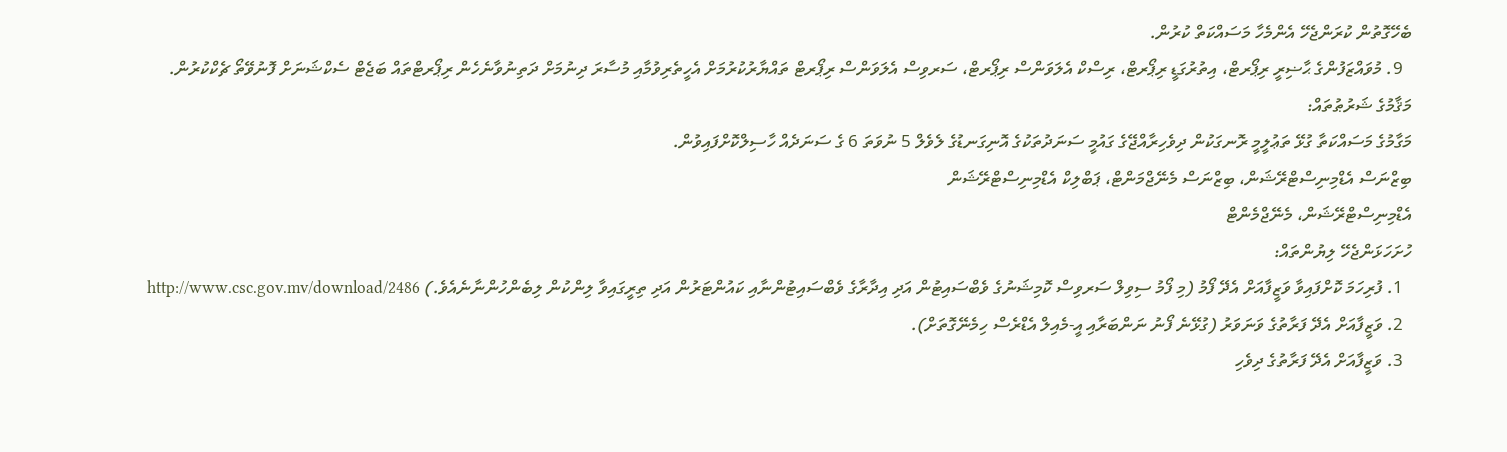ބެހޭގޮތުން ކުރަންޖެހޭ އެންމެހާ މަސައްކަތް ކުރުން.
  9. މުވައްޒަފުންގެ ޙާޟިރީ ރިޕޯރޓް، އިތުރުގަޑީ ރިޕޯރޓް، ރިސްކް އެލަވަންސް ރިޕޯރޓް، ސަރވިސް އެލަވަންސް ރިޕޯރޓް ތައްޔާރުކުރުމަށް އެހީތެރިވުމާއި މުސާރަ ދިނުމަށް ދަތިނުވާނެހެން ރިޕޯރޓްތައް ބަޖެޓް ސެކްޝަނަށް ފޮނުވޭތޯ ޗެކްކުރުން.
މަޤާމުގެ ޝަރުޠުތައް:
މަގާމުގެ މަސައްކަތާ ގުޅޭ ތަޢުލީމީ ރޮނގަކުން ދިވެހިރާއްޖޭގެ ގައުމީ ސަނަދުތަކުގެ އޮނިގަނޑުގެ ލެވެލް 5 ނުވަތަ 6 ގެ ސަނަދެއް ހާސިލްކޮށްފައިވުން.
ބިޒްނަސް އެޑްމިނިސްޓްރޭޝަން، ބިޒްނަސް މެނޭޖްމަންޓް، ޕަބްލިކް އެޑްމިނިސްޓްރޭޝަން
އެޑްމިނިސްޓްރޭޝަން، މެނޭޖްމެންޓް
ހުށަހަޅަންޖެހޭ ލިޔުންތައް:
  1. ފުރިހަމަ ކޮށްފައިވާ ވަޒީފާއަށް އެދޭ ފޯމު (މި ފޯމު ސިވިލް ސަރވިސް ކޮމިޝަނުގެ ވެބްސައިޓުން އަދި އިދާރާގެ ވެބްސައިޓުންނާއި ކައުންޓަރުން އަދި ތިރީގައިވާ ލިންކުން ލިބެންހުންނާނެއެވެ.) http://www.csc.gov.mv/download/2486
  2. ވަޒީފާއަށް އެދޭ ފަރާތުގެ ވަނަވަރު (ގުޅޭނެ ފޯނު ނަންބަރާއި އީ-މެއިލް އެޑްރެސް ހިމެނޭގޮތަށް).
  3. ވަޒީފާއަށް އެދޭ ފަރާތުގެ ދިވެހި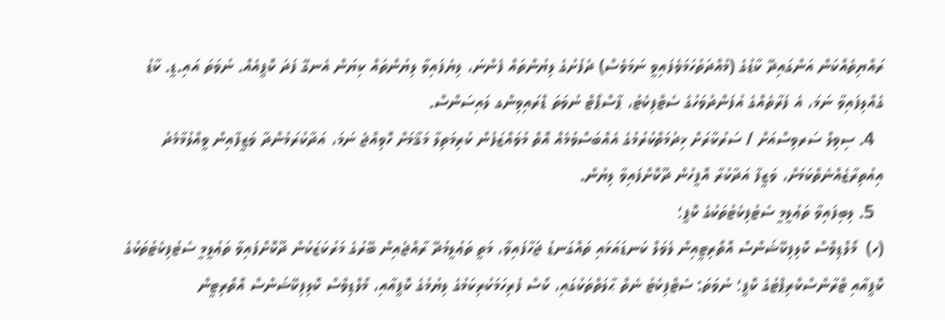ރައްޔިތެއްކަން އަންގައިދޭ ކާޑުގެ (މުއްދަތުހަމަވެފައިވީ ނަމަވެސް) ދެފުށުގެ ލިޔުންތައް ފެންނަ، ލިޔެފައިވާ ލިޔުންތައް ކިޔަން އެނގޭ ފަދަ ކޮޕީއެއް. ނުވަތަ އައި.ޑީ. ކާޑު ގެއްލިފައިވާ ނަމަ، އެ ފަރާތެއްގެ އުފަންދުވަހުގެ ސެޓްފިކެޓު، ޕާސްޕޯޓް ނުވަތަ ޑްރައިވިންގ ލައިސަންސް.
  4. ސިވިލް ސަރވިސްއަށް / ސަރުކާރަށް ޚިދުމަތްކުރުމުގެ އެއްބަސްވުމެއް އޮތް މުވައްޒަފުން ކުރިމަތިލާ މަޤާމަށް ހޮވިއްޖެ ނަމަ، އަދާކުރަމުންދާ ވަޒީފާއިން ވީއްލުމާމެދު އިއުތިރާޒެއްނެތްކަމަށް، ވަޒީފާ އަދާކުރާ އޮފީހުން ދޫކޮށްފައިވާ ލިޔުން.
  5. ލިބިފައިވާ ތަޢުލީމީ ސެޓުފިކެޓުތަކުގެ ކޮޕީ؛
(ހ)  މޯލްޑިވްސް ކޮލިފިކޭޝަންސް އޮތޯރިޓީއިން ލެވަލް ކަނޑައަޅައި ތައްގަނޑު ޖަހާފައިވާ، މަތީ ތަޢުލީމުދޭ ރާއްޖެއިން ބޭރުގެ މަރުކަޒަކުން ދޫކޮށްފައިވާ ތަޢުލީމީ ސެޓުފިކެޓުތަކުގެ ކޮޕީއާއި ޓްރާންސްކްރިޕްޓުގެ ކޮޕީ؛ ނުވަތަ: ސެޓްފިކެޓު ނެތް ޙާލަތްތަކުގައި، ކޯސް ފުރިހަމަކުރިކަމުގެ ލިޔުމުގެ ކޮޕީއާއި، މޯލްޑިވްސް ކޮލިފިކޭޝަންސް އޮތޯރިޓީން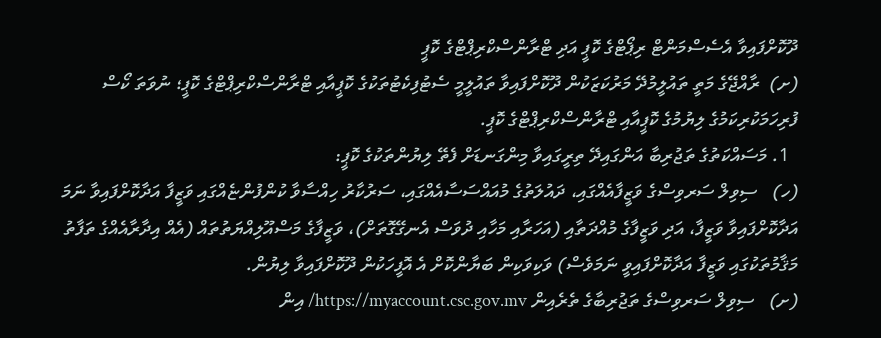ދޫކޮށްފައިވާ އެސެސްމަންޓް ރިޕޯޓްގެ ކޮޕީ އަދި ޓްރާންސްކްރިޕްޓްގެ ކޮޕީ
(ށ)  ރާއްޖޭގެ މަތީ ތައުލީމުދޭ މަރުކަޒަކުން ދޫކޮށްފައިވާ ތައުލީމީ ސެޓުފިކެޓުތަކުގެ ކޮޕީއާއި ޓްރާންސްކްރިޕްޓްގެ ކޮޕީ؛ ނުވަތަ ކޯސް ފުރިހަމަކުރިކަމުގެ ލިޔުމުގެ ކޮޕީއާއި ޓްރާންސްކްރިޕްޓްގެ ކޮޕީ.
  1. މަސައްކަތުގެ ތަޖުރިބާ އަންގައިދޭ ތިރީގައިވާ މިންގަނޑަށް ފެތޭ ލިޔުންތަކުގެ ކޮޕީ:
(ހ)   ސިވިލް ސަރވިސްގެ ވަޒީފާއެއްގައި، ދައުލަތުގެ މުއައްސަސާއެއްގައި، ސަރުކާރު ހިއްސާވާ ކުންފުންޏެއްގައި ވަޒީފާ އަދާކޮށްފައިވާ ނަމަ އަދާކޮށްފައިވާ ވަޒީފާ، އަދި ވަޒީފާގެ މުއްދަތާއި (އަހަރާއި މަހާއި ދުވަސް އެނގޭގޮތަށް)، ވަޒީފާގެ މަސްއޫލިއްޔަތުތައް (އެއް އިދާރާއެއްގެ ތަފާތު މަޤާމުތަކުގައި ވަޒީފާ އަދާކޮށްފައިވީ ނަމަވެސް) ވަކިވަކިން ބަޔާންކޮށް އެ އޮފީހަކުން ދޫކޮށްފައިވާ ލިޔުން.
(ށ)   ސިވިލް ސަރވިސްގެ ތަޖުރިބާގެ ތެރެއިން https://myaccount.csc.gov.mv/ އިން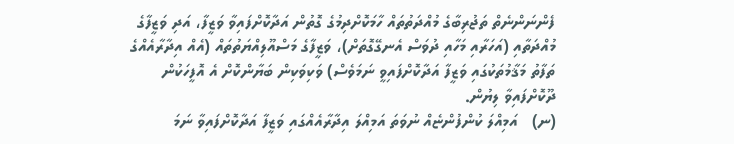ފެންނަންނެތް ތަޖުރިބާގެ މުއްދަތުތައް ހާމަކޮށްދިމުގެ ގޮތުން އަދާކޮށްފައިވާ ވަޒީފާ، އަދި ވަޒީފާގެ މުއްދަތާއި (އަހަރާއި މަހާއި ދުވަސް އެނގޭގޮތަށް)، ވަޒީފާގެ މަސްއޫލިއްޔަތުތައް (އެއް އިދާރާއެއްގެ ތަފާތު މަޤާމުތަކުގައި ވަޒީފާ އަދާކޮށްފައިވީ ނަމަވެސް) ވަކިވަކިން ބަޔާންކޮށް އެ އޮފީހަކުން ދޫކޮށްފައިވާ ލިޔުން.
(ނ)   އަމިއްލަ ކުންފުންޏެއް ނުވަތަ އަމިއްލަ އިދާރާއެއްގައި ވަޒީފާ އަދާކޮށްފައިވާ ނަމަ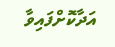އަދާކޮށްފައިވާ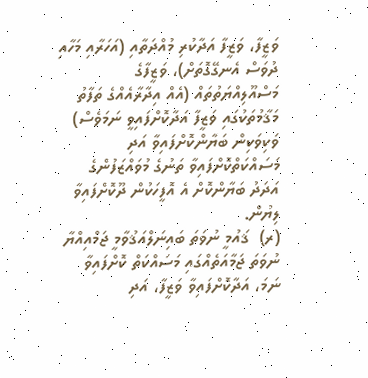ވަޒީފާ، ވަޒީފާ އަދާކުރި މުއްދަތާއި (އަހަރާއި މަހާއި ދުވަސް އެނގޭގޮތަށް)، ވަޒީފާގެ މަސްއޫލިއްޔަތުތައް (އެއް އިދާރާއެއްގެ ތަފާތު މަޤާމުތަކުގައި ވަޒީފާ އަދާކޮށްފައިވީ ނަމަވެސް) ވަކިވަކިން ބަޔާންކޮށްފައިވާ އަދި މަސައްކަތްކޮށްފައިވާ ތަނުގެ މުވައްޒަފުންގެ އަދަދު ބަޔާންކޮށް އެ އޮފީހަކުން ދޫކޮށްފައިވާ ލިޔުން.
(ރ)  ޤައުމީ ނުވަތަ ބައިނަލްއަޤުވާމީ ޖަމްއިއްޔާ ނުވަތަ ޖަމާއަތެއްގައި މަސައްކަތް ކޮށްފައިވާ ނަމަ، އަދާކޮށްފައިވާ ވަޒީފާ، އަދި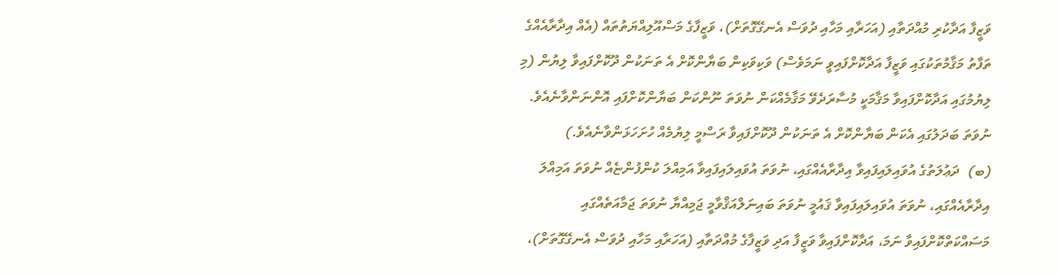ވަޒީފާ އަދާކުރި މުއްދަތާއި (އަހަރާއި މަހާއި ދުވަސް އެނގޭގޮތަށް)، ވަޒީފާގެ މަސްއޫލިއްޔަތުތައް (އެއް އިދާރާއެއްގެ ތަފާތު މަޤާމުތަކުގައި ވަޒީފާ އަދާކޮށްފައިވީ ނަމަވެސް) ވަކިވަކިން ބަޔާންކޮށް އެ ތަނަކުން ދޫކޮށްފައިވާ ލިޔުން (މި ލިޔުމުގައި އަދާކޮށްފައިވާ މަޤާމަކީ މުސާރަދެވޭ މަޤާމެއްކަން ނުވަތަ ނޫންކަން ބަޔާންކޮށްފައި އޮންނަންވާނެއެވެ. ނުވަތަ ބަދަލުގައި އެކަން ބަޔާންކޮށް އެ ތަނަކުން ދޫކޮށްފައިވާ ރަސްމީ ލިޔުމެއް ހުށަހަޅަންވާނެއެވެ.)
(ބ)  ދަޢުލަތުގެ އުވައިލައިފައިވާ އިދާރާއެއްގައި، ނުވަތަ އުވައިލައިފައިވާ އަމިއްލަ ކުންފުންޏެއް ނުވަތަ އަމިއްލަ އިދާރާއެއްގައި، ނުވަތަ އުވައިލައިފައިވާ ޤައުމީ ނުވަތަ ބައިނަލްއަޤްވާމީ ޖަމިއްޔާ ނުވަތަ ޖަމާއަތެއްގައި މަސައްކަތްކޮށްފައިވާ ނަމަ، އަދާކޮށްފައިވާ ވަޒީފާ އަދި ވަޒީފާގެ މުއްދަތާއި (އަހަރާއި މަހާއި ދުވަސް އެނގޭގޮތަށް)،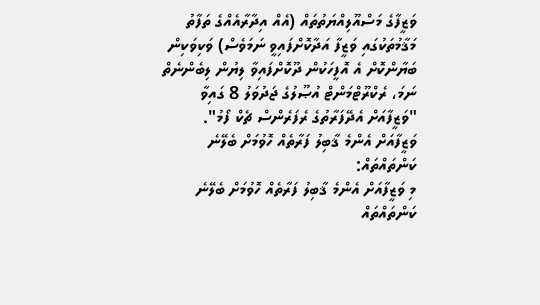ވަޒީފާގެ މަސްއޫލިއްޔަތުތައް (އެއް އިދާރާއެއްގެ ތަފާތު މަޤާމުތަކުގައި ވަޒީފާ އަދާކޮށްފައިވީ ނަމަވެސް) ވަކިވަކިން ބަޔާންކޮށް އެ އޮފީހަކުން ދޫކޮށްފައިވާ ލިޔުން ލިބެންނެތް ނަމަ، ރެކްރޫޓްމަންޓް އުޞޫލުގެ ޖަދުވަލު 8 ގައިވާ "ވަޒީފާއަށް އެދޭފަރާތުގެ ރެފަރެންސް ޗެކް ފޯމު".
ވަޒީފާއަށް އެންމެ ޤާބިލު ފަރާތެއް ހޮވުމަށް ބެލޭނެ ކަންތައްތައް:
މި ވަޒީފާއަށް އެންމެ ޤާބިލު ފަރާތެއް ހޮވުމަށް ބެލޭނެ ކަންތައްތައް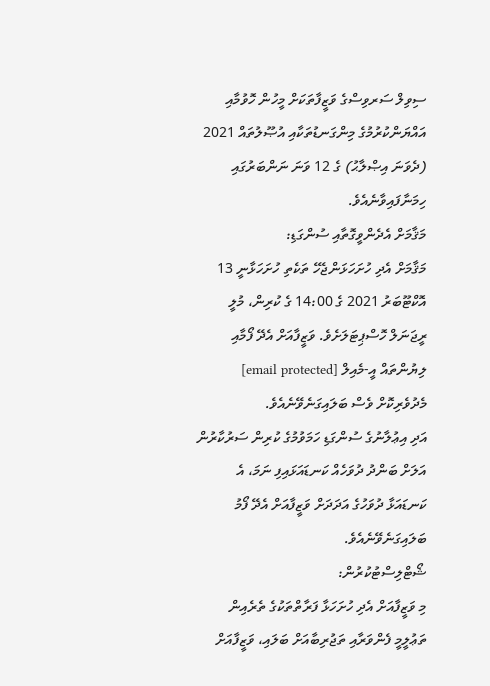ސިވިލް ސަރވިސްގެ ވަޒީފާތަކަށް މީހުން ހޮވުމާއި އައްޔަންކުރުމުގެ މިންގަނޑުތަކާއި އުޞޫލުތައް 2021 (ދެވަނަ އިޞްލާޙު) ގެ 12 ވަނަ ނަންބަރުގައި ހިމަނާފައިވާނެއެވެ.
މަޤާމަށް އެދެންވީގޮތާއި ސުންގަޑި:
މަޤާމަށް އެދި ހުށަހަޅަންޖެހޭ ތަކެތި ހުށަހަޅާނީ 13 އޮކްޓޫބަރު 2021 ގެ 14:00 ގެ ކުރިން، މުލީ ރީޖަނަލް ހޮސްޕިޓަލަށެވެ. ވަޒީފާއަށް އެދޭ ފޯމާއި ލިޔުންތައް އީ-މެއިލް [email protected] މެދުވެރިކޮށް ވެސް ބަލައިގަނެވޭނެއެވެ.
އަދި އިޢުލާނުގެ ސުންގަޑި ހަމަވުމުގެ ކުރިން ސަރުކާރުން އަލަށް ބަންދު ދުވަހެއް ކަނޑައަޅައިފި ނަމަ، އެ ކަނޑައަޅާ ދުވަހުގެ އަދަދަށް ވަޒީފާއަށް އެދޭ ފޯމު ބަލައިގަނެވޭނެއެވެ.
ޝޯޓްލިސްޓުކުރުން:
މި ވަޒީފާއަށް އެދި ހުށަހަޅާ ފަރާތްތަކުގެ ތެރެއިން ތަޢުލީމީ ފެންވަރާއި ތަޖުރިބާއަށް ބަލައި، ވަޒީފާއަށް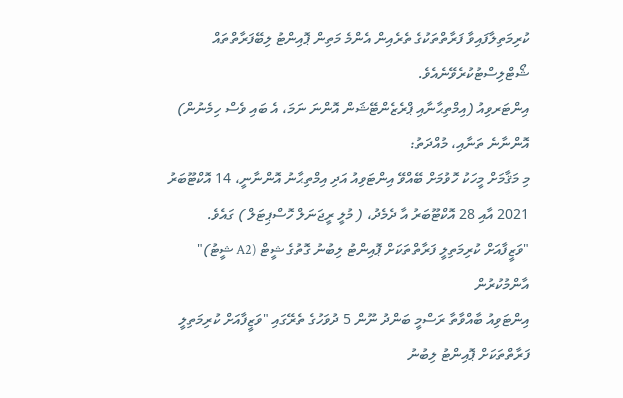ކުރިމަތިލާފައިވާ ފަރާތްތަކުގެ ތެރެއިން އެންމެ މަތިން ޕޮއިންޓު ލިބޭފަރާތްތައް ޝޯޓްލިސްޓުކުރެވޭނެއެވެ.
އިންޓަރވިއު (އިމްތިޙާނާއި ޕްރެޒެންޓޭޝަން އޮންނަ ނަމަ، އެ ބައި ވެސް ހިމެނުން) އޮންނާނެ ތަނާއި، މުއްދަތު:
މި މަޤާމަށް މީހަކު ހޮވުމަށް ބޭއްވޭ އިންޓަވިއު އަދި އިމްތިޙާނު އޮންނާނީ، 14 އޮކްޓޫބަރު 2021 އާއި 28 އޮކްޓޫބަރު އާ ދެމެދު، ( މުލީ ރީޖަނަލް ހޮސްޕިޓަލް ) ގައެވެ.
"ވަޒީފާއަށް ކުރިމަތިލީ ފަރާތްތަކަށް ޕޮއިންޓު ލިބުނު ގޮތުގެ ޝީޓް (A2 ޝީޓު)" އާންމުކުރުން
އިންޓަވިއު ބާއްވާތާ ރަސްމީ ބަންދު ނޫން 5 ދުވަހުގެ ތެރޭގައި "ވަޒީފާއަށް ކުރިމަތިލީ ފަރާތްތަކަށް ޕޮއިންޓު ލިބުނު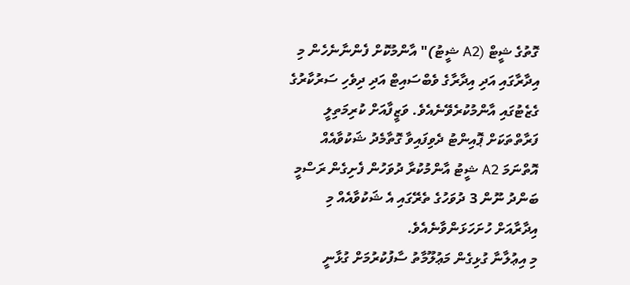ގޮތުގެ ޝީޓް (A2 ޝީޓު)" އާންމުކޮށް ފެންނާނެހެން މި އިދާރާގައި އަދި އިދާރާގެ ވެބްސައިޓް އަދި ދިވެހި ސަރުކާރުގެ ގެޒެޓުގައި އާންމުކުރެވޭނެއެވެ. ވަޒީފާއަށް ކުރިމަތިލީ ފަރާތްތަކަށް ޕޮއިންޓު ދެވިފައިވާ ގޮތާމެދު ޝަކުވާއެއް އޮތްނަމަ A2 ޝީޓު އާންމުކުރާ ދުވަހުން ފެށިގެން ރަސްމީ ބަންދު ނޫން 3 ދުވަހުގެ ތެރޭގައި އެ ޝަކުވާއެއް މި އިދާރާއަށް ހުށަހަޅަންވާނެއެވެ.
މި އިޢުލާނާ ގުޅިގެން މަޢުލޫމާތު ސާފުކުރުމަށް ގުޅާނީ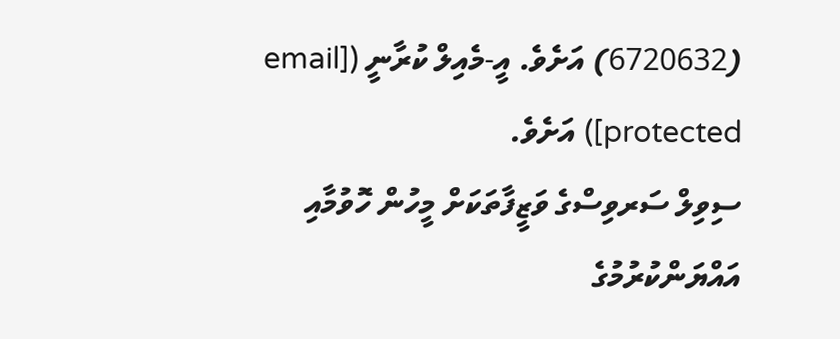(6720632) އަށެވެ. އީ-މެއިލް ކުރާނީ ([email protected]) އަށެވެ.
ސިވިލް ސަރވިސްގެ ވަޒީފާތަކަށް މީހުން ހޮވުމާއި އައްޔަންކުރުމުގެ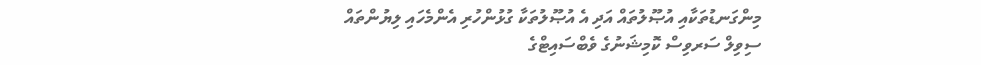މިންގަނޑުތަކާއި އުޞޫލުތައް އަދި އެ އުޞޫލުތަކާ ގުޅުންހުރި އެންމެހައި ލިޔުންތައް ސިވިލް ސަރވިސް ކޮމިޝަނުގެ ވެބްސައިޓްގެ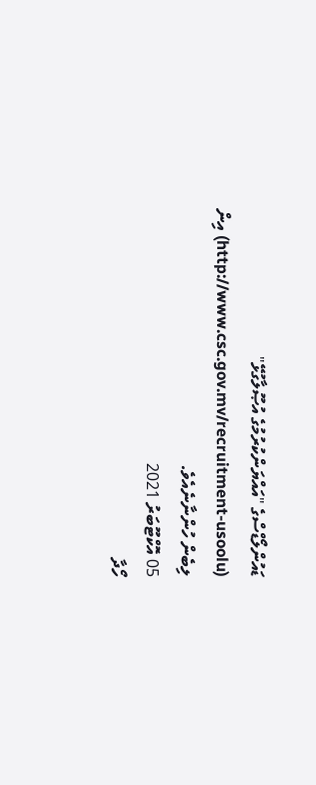ޑައުންލޯޑްސްގެ "އައްޔަންކުރުމުގެ އުޞޫލާގުޅޭ" (http://www.csc.gov.mv/recruitment-usoolu) އިން ލިބެން ހުންނާނެއެވެ.
05 އޮކްޓޫބަރު 2021
ހޯދާ